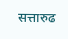सत्तारुढ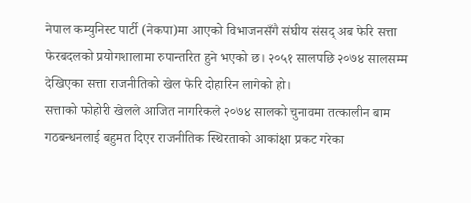नेपाल कम्युनिस्ट पार्टी (नेकपा)मा आएको विभाजनसँगै संघीय संसद् अब फेरि सत्ता फेरबदलको प्रयोगशालामा रुपान्तरित हुने भएको छ। २०५१ सालपछि २०७४ सालसम्म देखिएका सत्ता राजनीतिको खेल फेरि दोहारिन लागेको हो।
सत्ताको फोहोरी खेलले आजित नागरिकले २०७४ सालको चुनावमा तत्कालीन बाम गठबन्धनलाई बहुमत दिएर राजनीतिक स्थिरताको आकांक्षा प्रकट गरेका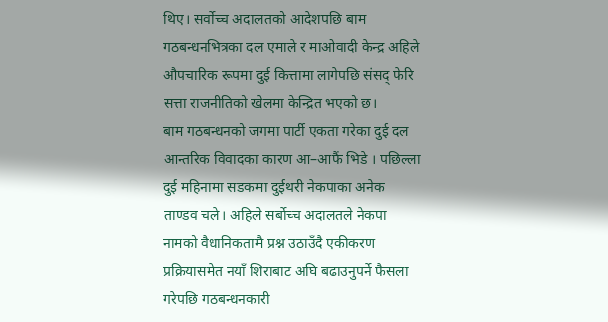थिए। सर्वोच्च अदालतको आदेशपछि बाम गठबन्धनभित्रका दल एमाले र माओवादी केन्द्र अहिले औपचारिक रूपमा दुई कित्तामा लागेपछि संसद् फेरि सत्ता राजनीतिको खेलमा केन्द्रित भएको छ।
बाम गठबन्धनको जगमा पार्टी एकता गरेका दुई दल आन्तरिक विवादका कारण आ–आफैं भिडे । पछिल्ला दुई महिनामा सडकमा दुईथरी नेकपाका अनेक ताण्डव चले। अहिले सर्बोच्च अदालतले नेकपा नामको वैधानिकतामै प्रश्न उठाउँदै एकीकरण प्रक्रियासमेत नयाँ शिराबाट अघि बढाउनुपर्ने फैसला गरेपछि गठबन्धनकारी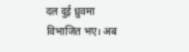दल दुई ध्रुवमा विभाजित भए। अब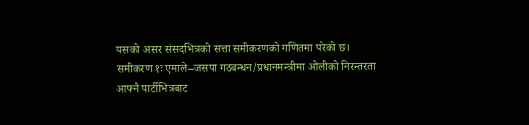यसको असर संसदभित्रको सत्ता समीकरणको गणितमा परेको छ।
समीकरण १ः एमाले–जसपा गठबन्धन/प्रधानमन्त्रीमा ओलीको निरन्तरता
आफ्नै पार्टीभित्रबाट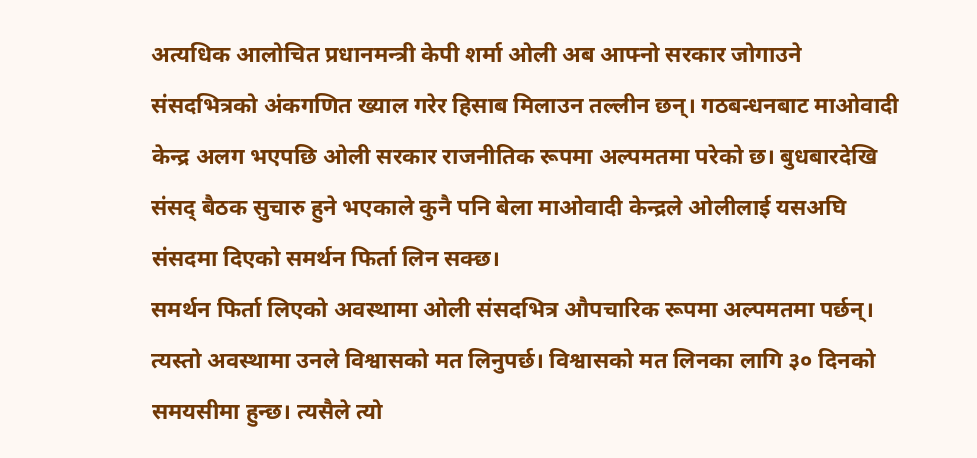अत्यधिक आलोचित प्रधानमन्त्री केपी शर्मा ओली अब आफ्नो सरकार जोगाउने संसदभित्रको अंकगणित ख्याल गरेर हिसाब मिलाउन तल्लीन छन्। गठबन्धनबाट माओवादी केन्द्र अलग भएपछि ओली सरकार राजनीतिक रूपमा अल्पमतमा परेको छ। बुधबारदेखि संसद् बैठक सुचारु हुने भएकाले कुनै पनि बेला माओवादी केन्द्रले ओलीलाई यसअघि संसदमा दिएको समर्थन फिर्ता लिन सक्छ।
समर्थन फिर्ता लिएको अवस्थामा ओली संसदभित्र औपचारिक रूपमा अल्पमतमा पर्छन्। त्यस्तो अवस्थामा उनले विश्वासको मत लिनुपर्छ। विश्वासको मत लिनका लागि ३० दिनको समयसीमा हुन्छ। त्यसैले त्यो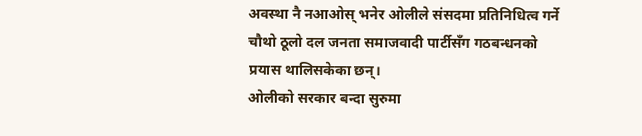अवस्था नै नआओस् भनेर ओलीले संसदमा प्रतिनिधित्व गर्ने चौथो ठूलो दल जनता समाजवादी पार्टीसँग गठबन्धनको प्रयास थालिसकेका छन्।
ओलीको सरकार बन्दा सुरुमा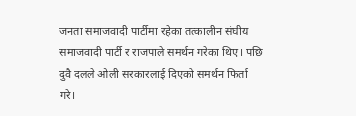जनता समाजवादी पार्टीमा रहेका तत्कालीन संघीय समाजवादी पार्टी र राजपाले समर्थन गरेका थिए। पछि दुवै दलले ओली सरकारलाई दिएको समर्थन फिर्ता गरे।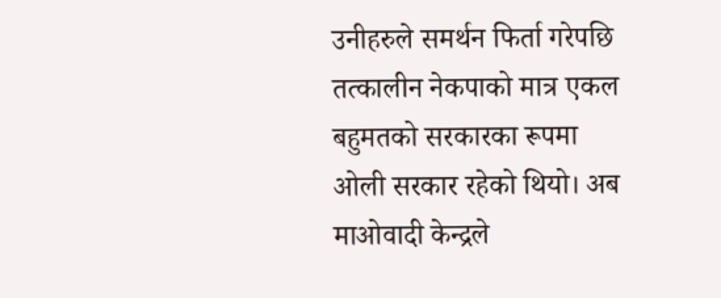उनीहरुले समर्थन फिर्ता गरेपछि तत्कालीन नेकपाको मात्र एकल बहुमतको सरकारका रूपमा ओली सरकार रहेको थियो। अब माओवादी केन्द्रले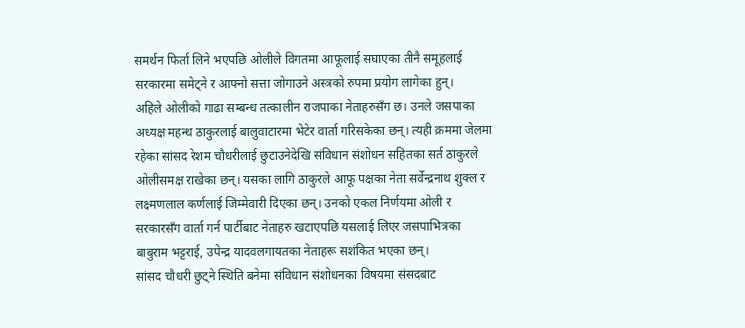समर्थन फिर्ता लिने भएपछि ओलीले विगतमा आफूलाई सघाएका तीनै समूहलाई सरकारमा समेट्ने र आफ्नो सत्ता जोगाउने अस्त्रको रुपमा प्रयोग लागेका हुन्।
अहिले ओलीको गाढा सम्बन्ध तत्कालीन राजपाका नेताहरुसँग छ। उनले जसपाका अध्यक्ष महन्थ ठाकुरलाई बालुवाटारमा भेटेर वार्ता गरिसकेका छन्। त्यही क्रममा जेलमा रहेका सांसद रेशम चौधरीलाई छुटाउनेदेखि संविधान संशोधन सहितका सर्त ठाकुरले ओलीसमक्ष राखेका छन्। यसका लागि ठाकुरले आफू पक्षका नेता सर्वेन्द्रनाथ शुक्ल र लक्ष्मणलाल कर्णलाई जिम्मेवारी दिएका छन्। उनको एकल निर्णयमा ओली र सरकारसँग वार्ता गर्न पार्टीबाट नेताहरु खटाएपछि यसलाई लिएर जसपाभित्रका बाबुराम भट्टराई, उपेन्द्र यादवलगायतका नेताहरू सशंकित भएका छन्।
सांसद चौधरी छुट्ने स्थिति बनेमा संविधान संशोधनका विषयमा संसदबाट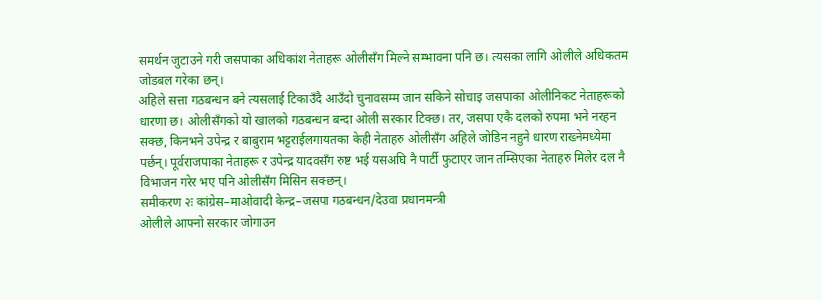समर्थन जुटाउने गरी जसपाका अधिकांश नेताहरू ओलीसँग मिल्ने सम्भावना पनि छ। त्यसका लागि ओलीले अधिकतम जोडबल गरेका छन्।
अहिले सत्ता गठबन्धन बने त्यसलाई टिकाउँदै आउँदो चुनावसम्म जान सकिने सोचाइ जसपाका ओलीनिकट नेताहरूको धारणा छ। ओलीसँगको यो खालको गठबन्धन बन्दा ओली सरकार टिक्छ। तर, जसपा एकै दलको रुपमा भने नरहन सक्छ, किनभने उपेन्द्र र बाबुराम भट्टराईलगायतका केही नेताहरु ओलीसँग अहिले जोडिन नहुने धारण राख्नेमध्येमा पर्छन्। पूर्वराजपाका नेताहरू र उपेन्द्र यादवसँग रुष्ट भई यसअघि नै पार्टी फुटाएर जान तम्सिएका नेताहरु मिलेर दल नै विभाजन गरेर भए पनि ओलीसँग मिसिन सक्छन्।
समीकरण २ः कांग्रेस–माओवादी केन्द्र–जसपा गठबन्धन/देउवा प्रधानमन्त्री
ओलीले आफ्नो सरकार जोगाउन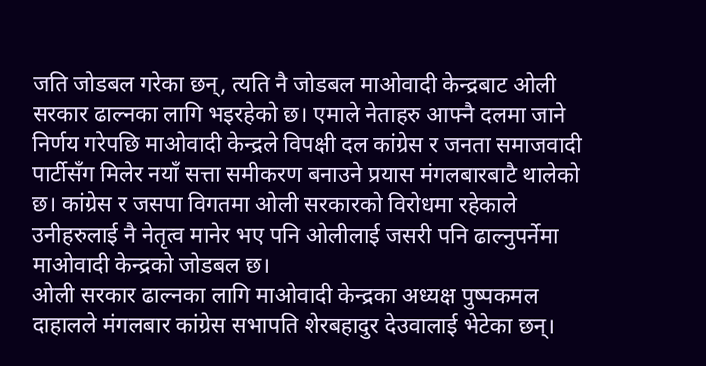जति जोडबल गरेका छन्, त्यति नै जोडबल माओवादी केन्द्रबाट ओली सरकार ढाल्नका लागि भइरहेको छ। एमाले नेताहरु आफ्नै दलमा जाने निर्णय गरेपछि माओवादी केन्द्रले विपक्षी दल कांग्रेस र जनता समाजवादी पार्टीसँग मिलेर नयाँ सत्ता समीकरण बनाउने प्रयास मंगलबारबाटै थालेको छ। कांग्रेस र जसपा विगतमा ओली सरकारको विरोधमा रहेकाले उनीहरुलाई नै नेतृत्व मानेर भए पनि ओलीलाई जसरी पनि ढाल्नुपर्नेमा माओवादी केन्द्रको जोडबल छ।
ओली सरकार ढाल्नका लागि माओवादी केन्द्रका अध्यक्ष पुष्पकमल दाहालले मंगलबार कांग्रेस सभापति शेरबहादुर देउवालाई भेटेका छन्।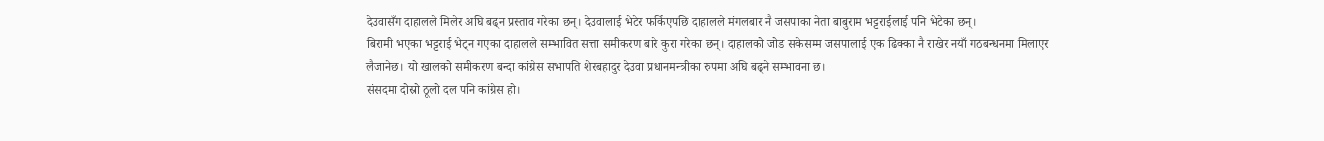देउवासँग दाहालले मिलेर अघि बढ्न प्रस्ताव गरेका छन्। देउवालाई भेटेर फर्किएपछि दाहालले मंगलबार नै जसपाका नेता बाबुराम भट्टराईलाई पनि भेटेका छन्।
बिरामी भएका भट्टराई भेट्न गएका दाहालले सम्भावित सत्ता समीकरण बारे कुरा गरेका छन्। दाहालको जोड सकेसम्म जसपालाई एक ढिक्का नै राखेर नयाँ गठबन्धनमा मिलाएर लैजानेछ। यो खालको समीकरण बन्दा कांग्रेस सभापति शेरबहादुर देउवा प्रधानमन्त्रीका रुपमा अघि बढ्ने सम्भावना छ।
संसदमा दोस्रो ठूलो दल पनि कांग्रेस हो।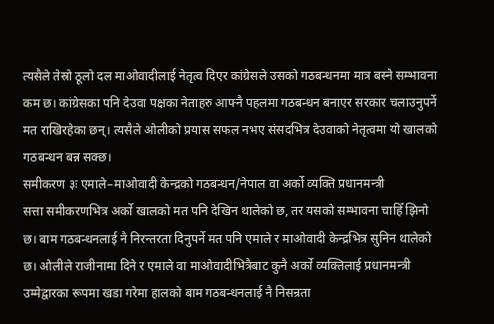त्यसैले तेस्रो ठूलो दल माओवादीलाई नेतृत्व दिएर कांग्रेसले उसको गठबन्धनमा मात्र बस्ने सम्भावना कम छ। कांग्रेसका पनि देउवा पक्षका नेताहरु आफ्नै पहलमा गठबन्धन बनाएर सरकार चलाउनुपर्ने मत राखिरहेका छन्। त्यसैले ओलीको प्रयास सफल नभए संसदभित्र देउवाको नेतृत्वमा यो खालको गठबन्धन बन्न सक्छ।
समीकरण ३ः एमाले–माओवादी केन्द्रको गठबन्धन/नेपाल वा अर्को व्यक्ति प्रधानमन्त्री
सत्ता समीकरणभित्र अर्को खालको मत पनि देखिन थालेको छ, तर यसको सम्भावना चाहिँ झिनो छ। बाम गठबन्धनलाई नै निरन्तरता दिनुपर्ने मत पनि एमाले र माओवादी केन्द्रभित्र सुनिन थालेको छ। ओलीले राजीनामा दिने र एमाले वा माओवादीभित्रैबाट कुनै अर्को व्यक्तिलाई प्रधानमन्त्री उम्मेद्वारका रूपमा खडा गरेमा हालको बाम गठबन्धनलाई नै निसन्रता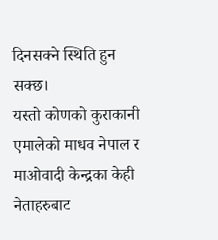दिनसक्ने स्थिति हुन सक्छ।
यस्तो कोणको कुराकानी एमालेको माधव नेपाल र माओवादी केन्द्रका केही नेताहरुबाट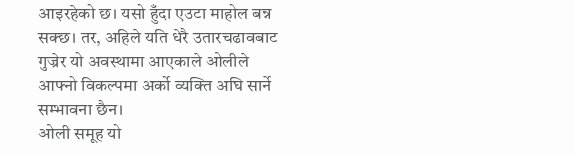आइरहेको छ। यसो हुँदा एउटा माहोल बन्न सक्छ। तर, अहिले यति धेरै उतारचढावबाट गुज्रेर यो अवस्थामा आएकाले ओलीले आफ्नो विकल्पमा अर्को व्यक्ति अघि सार्ने सम्भावना छैन।
ओली समूह यो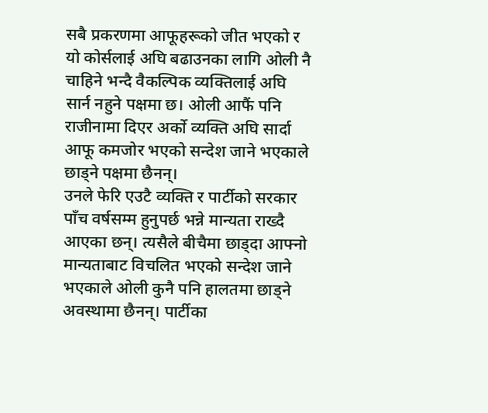सबै प्रकरणमा आफूहरूको जीत भएको र यो कोर्सलाई अघि बढाउनका लागि ओली नै चाहिने भन्दै वैकल्पिक व्यक्तिलाई अघि सार्न नहुने पक्षमा छ। ओली आफैं पनि राजीनामा दिएर अर्को व्यक्ति अघि सार्दा आफू कमजोर भएको सन्देश जाने भएकाले छाड्ने पक्षमा छैनन्।
उनले फेरि एउटै व्यक्ति र पार्टीको सरकार पाँच वर्षसम्म हुनुपर्छ भन्ने मान्यता राख्दै आएका छन्। त्यसैले बीचैमा छाड्दा आफ्नो मान्यताबाट विचलित भएको सन्देश जाने भएकाले ओली कुनै पनि हालतमा छाड्ने अवस्थामा छैनन्। पार्टीका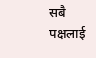सबै पक्षलाई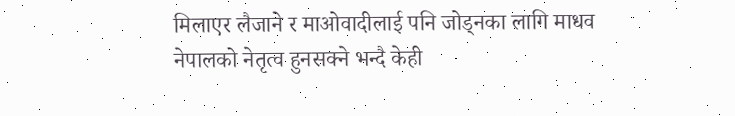मिलाएर लैजाने र माओवादीलाई पनि जोड्नका लागि माधव नेपालको नेतृत्व हुनसक्ने भन्दै केही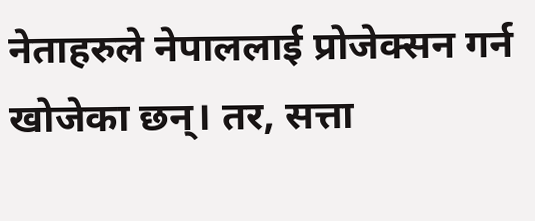नेताहरुले नेपाललाई प्रोजेक्सन गर्न खोजेका छन्। तर, सत्ता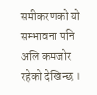समीकरणको यो सम्भावना पनि अलि कमजोर रहेको देखिन्छ ।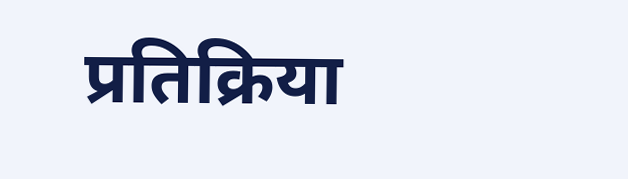प्रतिक्रिया